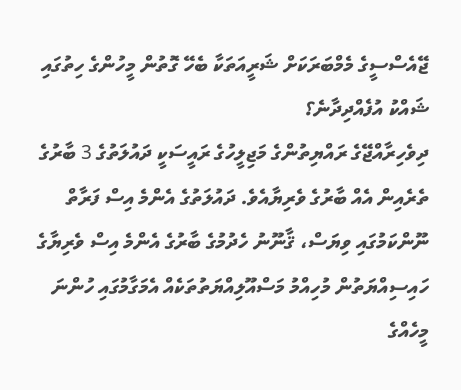ޖޭއެސްސީގެ މެމްބަރަކަށް ޝަރީއަތަކާ ބެހޭ ގޮތުން މީހުންގެ ހިތުގައި ޝައްކު އުފެއްދިދާނެ؟
ދިވެހިރާއްޖޭގެ ރައްޔިތުންގެ މަޖިލީހުގެ ރައީސަކީ ދައުލަތުގެ 3 ބާރުގެ ތެރެއިން އެއް ބާރުގެ ވެރިޔާއެވެ. ދައުލަތުގެ އެންމެ އިސް ފަރާތް ނޫންކަމުގައި ވިޔަސް، ޤާނޫނު ހެދުމުގެ ބާރުގެ އެންމެ އިސް ވެރިޔާގެ ހައިސިއްޔަތުން މުހިއްމު މަސްއޫލިއްޔަތުތަކެއް އެމަގާމުގައި ހުންނަ މީހެއްގެ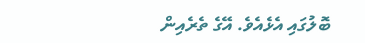ބޮލުގައި އެޅެއެވެ. އޭގެ ތެރެއިން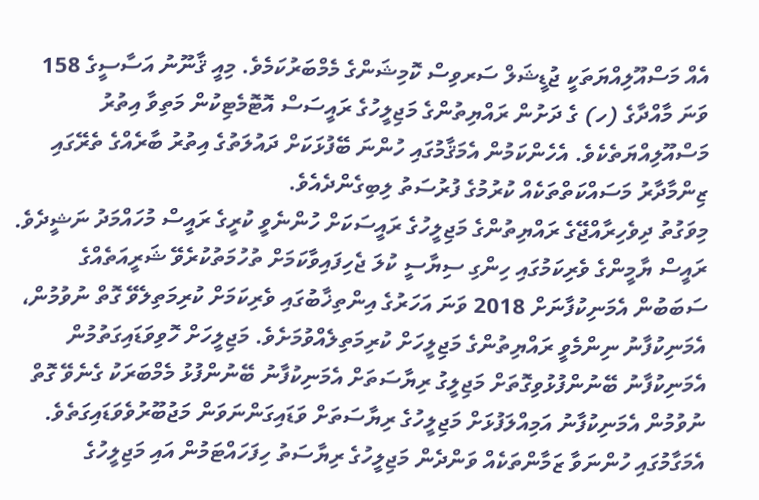އެއް މަސްއޫލިއްޔަތަކީ ޖުޑީޝަލް ސަރވިސް ކޮމިޝަންގެ މެމްބަރުކަމެވެ. މިއީ ޤާނޫނު އަސާސީގެ 158 ވަނަ މާއްދާގެ (ހ) ގެ ދަށުން ރައްޔިތުންގެ މަޖިލީހުގެ ރައީސަސް އޮޓޮމެޓިކުން މަތިވާ އިތުރު މަސްއޫލިއްޔަތެކެވެ. އެހެންކަމުން އެމަޤާމުގައި ހުންނަ ބޭފުޅަކަށް ދައުލަތުގެ އިތުރު ބާރެއްގެ ތެރޭގައި ޒިންމާދާރު މަސައްކަތްތަކެއް ކުރުމުގެ ފުރުސަތު ލިބިގެންދެއެވެ.
މިވަގުތު ދިވެހިރާއްޖޭގެ ރައްޔިތުންގެ މަޖިލީހުގެ ރައީސަކަށް ހުންނެވީ ކުރީގެ ރައީސް މުހައްމަދު ނަޝީދެވެ. ރައީސް ޔާމީންގެ ވެރިކަމުގައި ހިންގި ސިޔާސީ ކުލަ ޖެހިފައިވާކަމަށް ތުހުމަތުކުރެވޭ ޝަރީއަތެއްގެ ސަބަބުން އެމަނިކުފާނަށް 2018 ވަނަ އަހަރުގެ އިންތިޚާބުގައި ވެރިކަމަށް ކުރިމަތިލެވޭ ގޮތް ނުވުމުން، އެމަނިކުފާނު ނިންމެވީ ރައްޔިތުންގެ މަޖިލީހަށް ކުރިމަތިލެއްވުމަށެވެ. މަޖިލީހަށް ހޮވިވަޑައިގަތުމުން އެމަނިކުފާނު ބޭނުންފުޅުވިގޮތަށް މަޖިލީގު ރިޔާސަތަށް އެމަނިކުފާނު ބޭނުންފުޅު މެމްބަރަކު ގެނެވޭ ގޮތް ނުވުމުން އެމަނިކުފާނު އަމިއްލަފުޅަށް މަޖިލީހުގެ ރިޔާސަތަށް ވަޑައިގަންނަވަން މަޖުބޫރުވެވަޑައިގަތެވެ. އެމަގާމުގައި ހުންނަވާ ޒަމާންތަކެއް ވަންދެން މަޖިލީހުގެ ރިޔާސަތު ހިފަހައްޓަމުން އައި މަޖިލީހުގެ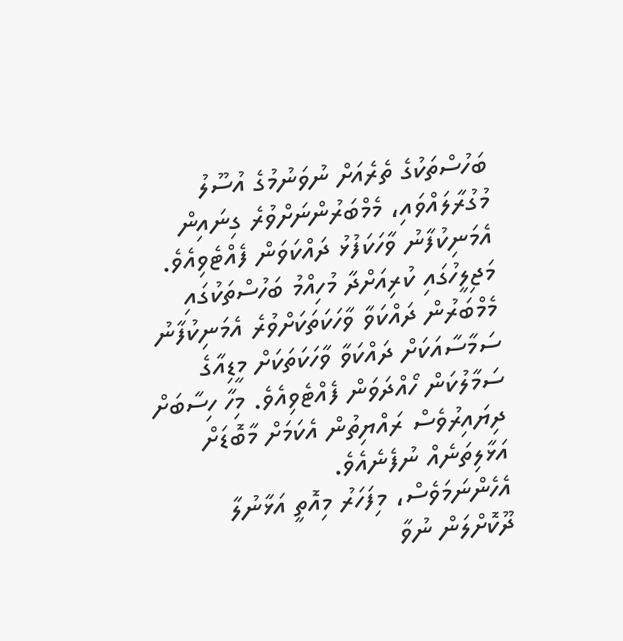ބަހުސްތަކުގެ ތެރެއަށް ނުވަނުމުގެ އުސޫލު މުގުރާލައްވައި، މެމްބަރުންނަށްވުރެ ގިނައިން އެމަނިކުފާނު ވާހަކަފުޅު ދައްކަވަން ފެއްޓެވިއެވެ. މަޖިލީހުގައި ކުރިއަށްދާ މުހިއްމު ބަހުސްތަކުގައި މެމްބަރުން ދައްކަވާ ވާހަކަތަކަށްވުރެ އެމަނިކުފާނު ސަމާސާއަކަށް ދައްކަވާ ވާހަކަތަކަށް މީޑިއާގެ ސަމާލުކަން ހޯއްދަވަން ފެއްޓެވިއެވެ. މިހާ ހިސާބަށް ދިޔައިރުވެސް ރައްޔިތުން އެކަމަށް މާބޮޑަށް އަޅާލިތަނެއް ނުފެނެއެވެ.
އެހެންނަމަވެސް، މިފަހަރު މިއޮތީ އަޅާނުލާ ދޫކޮށްލަން ނުވާ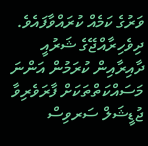ވަރުގެ ކަމެއް ކުރައްވާފައެވެ. ދިވެހިރާއްޖޭގެ ޝަރުއީ ދާއިރާއިން ކުރަމުން އަންނަ މަސައްކަތްތަކަށް ފާރަވެރިވާ ޖުޑީޝަލް ސަރވިސް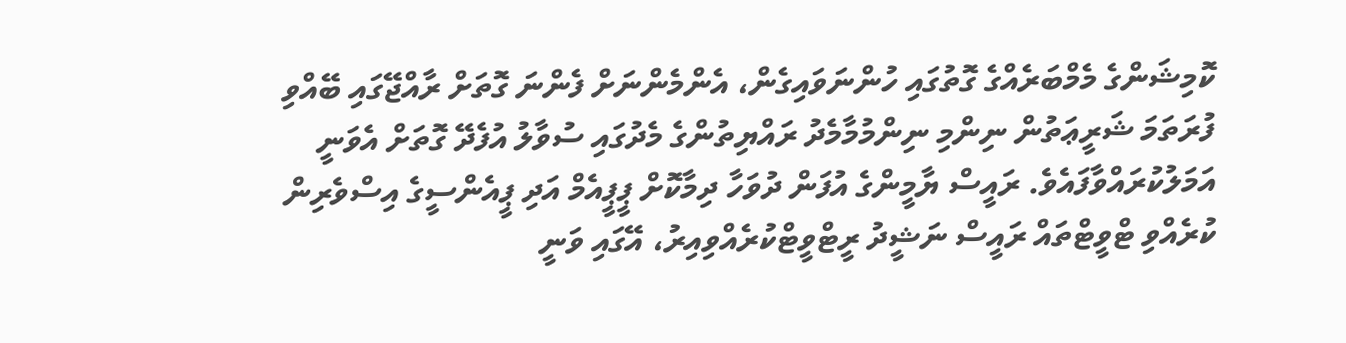ކޮމިޝަންގެ މެމްބަރެއްގެ ގޮތުގައި ހުންނަވައިގެން، އެންމެންނަށް ފެންނަ ގޮތަށް ރާއްޖޭގައި ބޭއްވި ފުރަތަމަ ޝަރީޢަތުން ނިންމި ނިންމުމާމެދު ރައްޔިތުންގެ މެދުގައި ސުވާލު އުފެދޭ ގޮތަށް އެވަނީ އަމަލުކުރައްވާފައެވެ. ރައީސް ޔާމީންގެ އުފަން ދުވަހާ ދިމާކޮށް ޕީޕީއެމް އަދި ޕީއެންސީގެ އިސްވެރިން ކުރެއްވި ޓްވީޓްތައް ރައީސް ނަޝީދު ރީޓްވީޓްކުރެއްވިއިރު، އޭގައި ވަނީ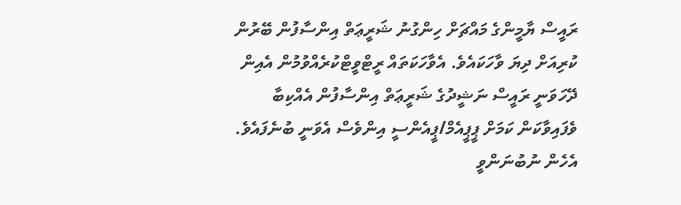ރައީސް ޔާމީންގެ މައްޗަށް ހިންގުނު ޝަރީޢަތް އިންސާފުން ބޭރުން ކުރިއަށް ދިޔަ ވާހަކައެވެ. އެވާހަކަތައް ރީޓްވީޓްކުރެއްވުމުން އެއިން ދޭހަވަނީ ރައީސް ނަޝީދުގެ ޝަރީޢަތް އިންސާފުން އެއްކިބާ ވެފައިވާކަން ކަމަށް ޕީޕީއެމް/ޕީއެންސީ އިންވެސް އެވަނީ ބުނެފައެވެ. އެހެން ނުބުނަންވީ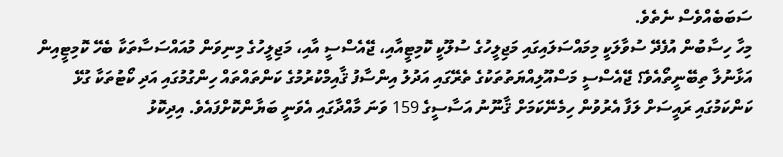ސަބަބެއްވެސް ނެތެވެ.
މިހާ ހިސާބުން އުފެދޭ ސުވާލަކީ މިމައްސަލައިގައި މަޖިލީހުގެ ސުލޫކީ ކޮމިޓީއާއި، ޖޭއެސްސީ އާއި، މަޖިލީހުގެ މިނިވަން މުއައްސަސާތަކާ ބެހޭ ކޮމިޓީއިން އަޅާނުލާ ތިބޭނީތޯއެވެ؟ ޖޭއެސްސީ މަސްއޫލިއްޔަތުތަކުގެ ތެރޭގައި އަދުލު އިންސާފު ޤާއިމްކުރުމުގެ ކަންތައްތައް ހިންގުމުގައި އަދި ކޯޓުތަކާ ގުޅޭ ކަންކަމުގައި ރައީސަށް ލަފާ އެރުވުން ހިމެނޭކަމަށް ޤާނޫނު އަސާސީގެ 159 ވަނަ މާއްދާގައި އެވަނީ ބަޔާންކޮށްފައެވެ. އިދިކޮޅު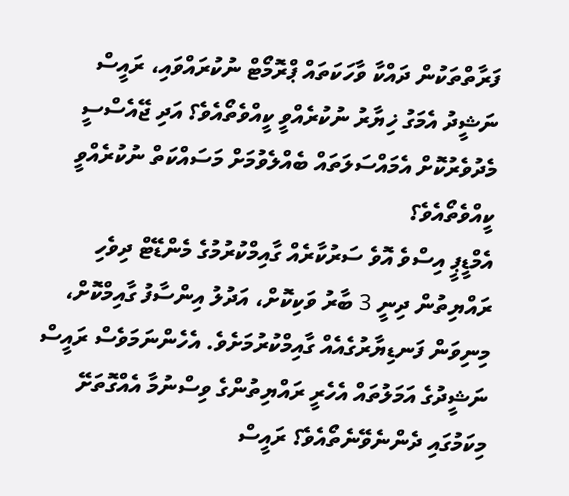ފަރާތްތަކުން ދައްކާ ވާހަކަތައް ޕްރޮމޯޓް ނުކުރައްވައި، ރައީސް ނަޝީދު އެމަގު ޚިޔާރު ނުކުރެއްވީ ކީއްވެތޯއެވެ؟ އަދި ޖޭއެސްސީ މެދުވެރުކޮށް އެމައްސަލަތައް ބެއްލެވުމަށް މަސައްކަތް ނުކުރެއްވީ ކީއްވެތޯއެވެ؟
އެމްޑީޕީ އިސްވެ އޮވެ ސަރުކާރެއް ގާއިމްކުރުމުގެ މެންޑޭޓް ދިވެހި ރައްޔިތުން ދިނީ 3 ބާރު ވަކިކޮށް، އަދުލު އިންސާފު ގާއިމްކޮށް، މިނިވަން ފަނޑިޔާރުގެއެއް ގާއިމްކުރުމަށެވެ. އެހެންނަމަވެސް ރައީސް ނަޝީދުގެ އަމަލުތައް އެހެރީ ރައްޔިތުންގެ ވިސްނުމާ އެއްގޮތަށޭ މިކަމުގައި ދެންނެވޭނެތޯއެވެ؟ ރައީސް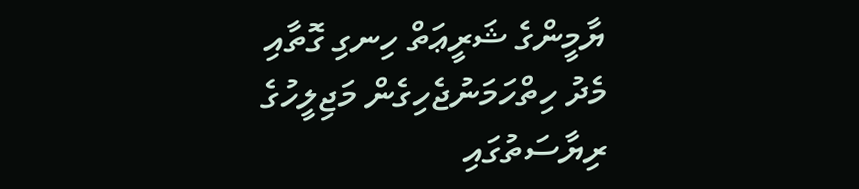ޔާމީންގެ ޝަރީޢަތް ހިނގި ގޮތާއި މެދު ހިތްހަމަނުޖެހިގެން މަޖިލީހުގެ ރިޔާސަތުގައި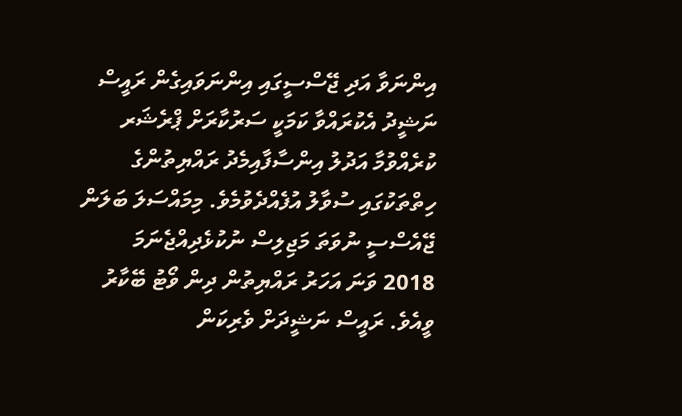އިންނަވާ އަދި ޖޭސްސީގައި އިންނަވައިގެން ރައީސް ނަޝީދު އެކުރައްވާ ކަމަކީ ސަރުކާރަށް ޕްރެޝަރ ކުރެއްވުމާ އަދުލު އިންސާފާއިމެދު ރައްޔިތުންގެ ހިތްތަކުގައި ސުވާލު އުފެއްދެވުމެވެ. މިމައްސަލަ ބަލަން ޖޭއެސްސީ ނުވަތަ މަޖިލިސް ނުކުޅެދިއްޖެނަމަ 2018 ވަނަ އަހަރު ރައްޔިތުން ދިން ވޯޓު ބޭކާރު ވީއެވެ. ރައީސް ނަޝީދަށް ވެރިކަން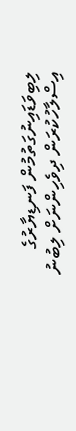ލިބިވަޑައިނުގަތުމުން ފަނޑިޔާރުގެ އިސްލާހުކުރަން ދިވެހިންނަށް ލިބުނު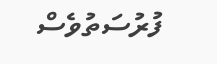ފުރުސަތުވެސް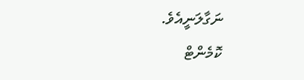ނަގާލަނީއެވެ.
ކޮމެންޓް